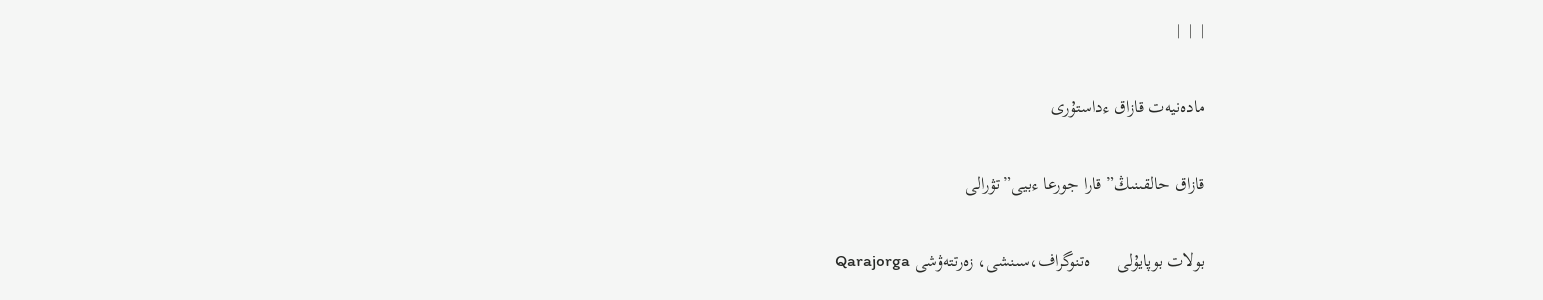|  |  |

مادەنيەت قازاق ءداستۇرى

قازاق حالقىنىڭ”قارا جورعا ءبيى”تۋرالى

بولات بوپايۇلى      ەتنوگراف،سىنشى، زەرتتەۋشى Qarajorga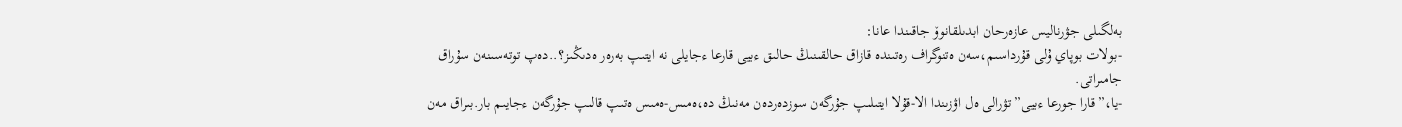بەلگىلى جۋرناليس عازەرحان ابدىلقانوۆ جاقىندا عانا:
-بولات بوپاي ۇلى قۇرداسىم،سەن ەتنوگراف رەتىندە قازاق حالقىنىڭ حالىق ءبيى قارعا ءجايلى نە ايتىپ بەرەر ەدىڭىز؟..دەپ توتەسىنەن سۇراق جامىراتى.
-يا،”قارا جورعا ءبيى”تۋرالى ەل اۋزىندا الا-قۇلا ايتىلىپ جۇرگەن سوزدەردەن مەنىڭ دە،ەمىس-ەمىس ەتىپ قالىپ جۇرگەن ءجايىم بار.بىراق مەن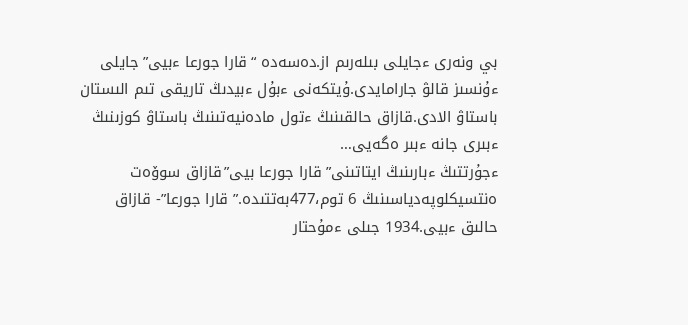بي ونەرى ءجايلى بىلەرىم از.دەسەدە “قارا جورعا ءبيى”جايلى ءۇنسىز قالۋ جارامايدى.ۇيتكەنى ءبۇل ءبيدىڭ تاريقى تىم الىستان باستاۋ الادى.قازاق حالقىنىڭ ءتول مادەنيەتىنىڭ باستاۋ كوزىنىڭ ءبىرى جانە ءبىر ەگەيى…
ءجۇرتتىڭ ءبارىنىڭ ايتاتىنى”قارا جورعا بيى”قازاق سوۆەت ەنتسيكلوپەدياسىنىڭ 6 توم،477بەتتىدە.” قارا جورعا”- قازاق حالىق ءبيى.1934 جىلى ءمۇحتار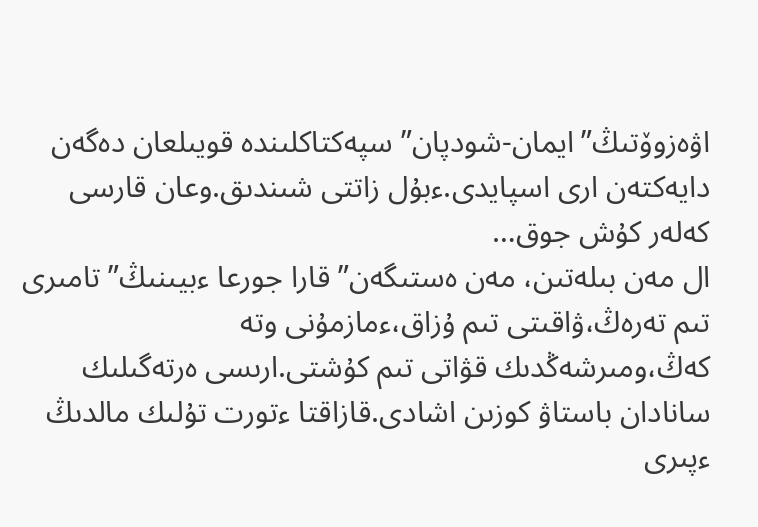اۋەزوۆتىڭ”ايمان-شودپان” سپەكتاكلىندە قويىلعان دەگەن دايەكتەن ارى اسپايدى.ءبۇل زاتتى شىندىق.وعان قارسى كەلەر كۇش جوق…
ال مەن بىلەتىن، مەن ەستىگەن” قارا جورعا ءبيىنىڭ” تامىرى تىم تەرەڭ،ۋاقىتى تىم ۇزاق،ءمازمۇنى وتە كەڭ،ومىرشەڭدىك قۋاتى تىم كۇشتى.ارىسى ەرتەگىلىك سانادان باستاۋ كوزىن اشادى.قازاقتا ءتورت تۇلىك مالدىڭ ءپىرى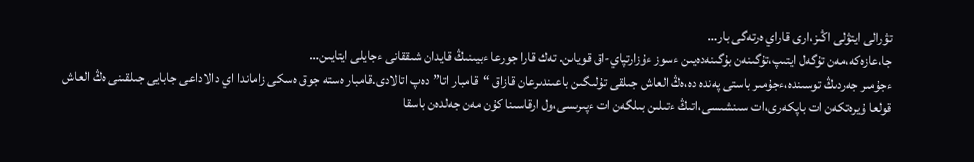تۋرالى ايتۋلى اڭىز،ارى قاراي ەرتەگى بار…
جا،عازەكە،مەن تۇگەل ايتىپ،تۇگىنەن بۇگىنەدەيىن ءسوز ءۇزارتپاي-اق قوياىن. تەك قارا جورعا ءبيىنىڭ قايدان شىققانى ءجايلى ايتايىن…
ءجۇمىر جەردىڭ توسىندە،ءجۇمىر باستى پەندە دە،ەڭ العاش جىلقى تۇلىگىن باعىندىرعان قازاق “قامبار اتا”دەپ اتالادى.قامبار ەستە جوق ەسكى زاماندا اي دالاداعى جابايى جىلقىنى ەڭ العاش قولعا ۇيرەتكەن ات باپكەرى،ات سىنشىسى،اتىڭ ءتىلىن بىلگەن ات ءپىرىسى،ول ارقاسىنا كۇن مەن جەلدەن باسقا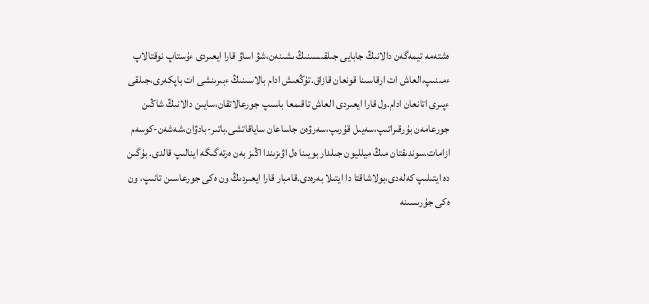ەشتەمە تيمەگەن دالانىڭ جابايى جىلقىسىنىڭ ىشىنەن،شۋ اساۋ قارا ايعىردى ءۇستاپ نوقتالاپ ءمىنىپ،العاش ات ارقاسىنا قونعان قازاق.تۇڭعىش ادام بالاسىنىڭ ءبىرىنشى ات باپكەرى،جىلقى ءپىرى اتانعان ادام.ول قارا ايعىردى العاش تاقىمعا باسىپ جورعالاتقان،سايىن دالانىڭ شاڭىن جورعامەن بۇرقىراتىپ،سەيىل قۇرىپ،سەرۋەن جاساعان ساياقاتشى.باتىر-بادۋان،شەشەن-كوسەم ازامات.سوندىقتان مىڭ ميلليون جىلدار بويىنا ەل اۋىزىندا اڭىز بەن ەرتەگىگە اينالىپ قالدى. بۇگىن دە ايتىلىپ كەلەدى،بولاشاقتا دا ايتىلا بەرەدى.قامبار قارا ايعىردىڭ ون ەكى جورعاسىن تانىپ، ون ەكى جۇرىسىنە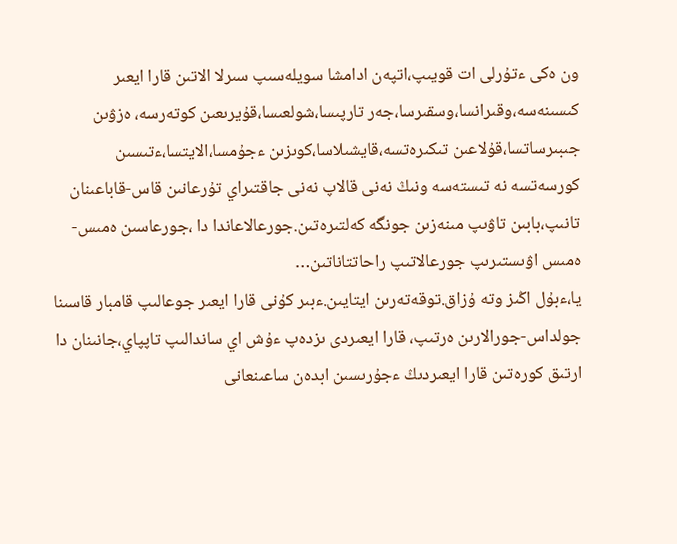ون ەكى ءتۇرلى ات قويىپ،اتپەن ادامشا سويلەسىپ سىرلا الاتىن قارا ايعىر كىسىنەسە،وقىرانسا،وسقىرسا،جەر تارپىسا،شولعىسا،قۇيرىعىن كوتەرسە، ەزۋىن جىبىرساتسا،قۇلاعىن تىكىرەتسە،قايشىلاسا،كوىزىن ءجۇمسا،الايتسا،ءتىسىن كورسەتسە نە تىستەسە ونىڭ نەنى قالاپ نەنى جاقتىراي تۇرعانىن قاس-قاباعىنان تانىپ،بابىن تاۋىپ مىنەزىن جونگە كەلتىرەتىن.جورعالاعاندا دا ،جورعاسىن ەمىس-ەمىس اۋىستىرىپ جورعالاتىپ راحاتتاناتىن…
يا،ءبۇل اڭىز وتە ۇزاق.توقەتەرىن ايتايىن.ءبىر كۇنى قارا ايعىر جوعالىپ قامبار قاسىنا جولداس-جورالارىن ەرتىپ، قارا ايعىردى ىزدەپ ءۇش اي ساندالىپ تاپپاي،جانىنان دا ارتىق كورەتىن قارا ايعىردىڭ ءجۇرىسىن ابدەن ساعىنعانى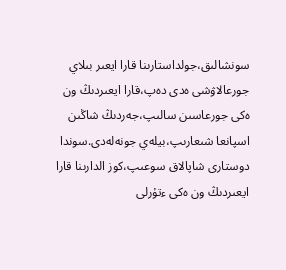سونشالىق،جولداستارىنا قارا ايعىر بىلاي جورعالاۋشى ەدى دەپ،قارا ايعىردىڭ ون ەكى جورعاسىن سالىپ،جەردىڭ شاڭىن اسپانعا شىعارىپ،بيلەي جونەلەدى.سوندا دوستارى شاپالاق سوعىپ،كوز الدارىنا قارا ايعىردىڭ ون ەكى ءتۇرلى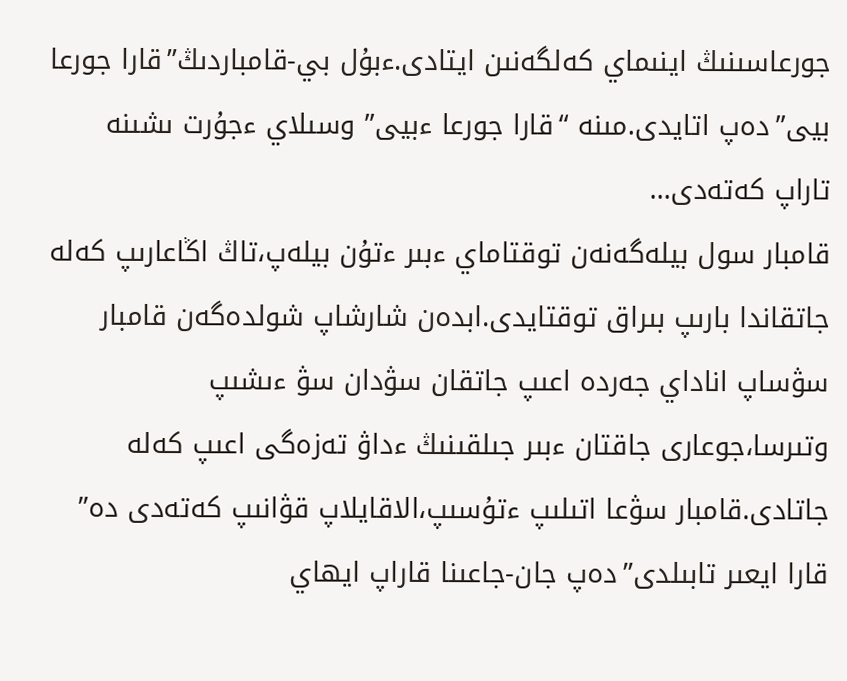جورعاسىنىڭ اينىماي كەلگەنىن ايتادى.ءبۇل بي-قامباردىڭ”قارا جورعا بيى”دەپ اتايدى.مىنە “قارا جورعا ءبيى” وسىلاي ءجۇرت ىشىنە تاراپ كەتەدى…
قامبار سول بيلەگەنەن توقتاماي ءبىر ءتۇن بيلەپ،تاڭ اڭاعارىپ كەلە جاتقاندا بارىپ بىراق توقتايدى.ابدەن شارشاپ شولدەگەن قامبار سۋساپ اناداي جەردە اعىپ جاتقان سۋدان سۋ ءىشىپ وتىرسا،جوعارى جاقتان ءبىر جىلقىنىڭ ءداۋ تەزەگى اعىپ كەلە جاتادى.قامبار سۋعا اتىلىپ ءتۇسىپ،الاقايلاپ قۋانىپ كەتەدى دە” قارا ايعىر تابىلدى”دەپ جان-جاعىنا قاراپ ايھاي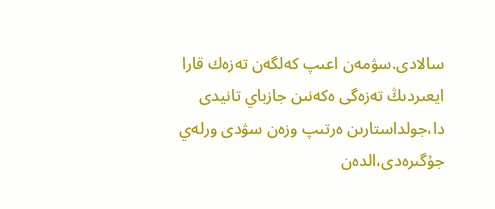سالادى.سۋمەن اعىپ كەلگەن تەزەك قارا ايعىردىڭ تەزەگى ەكەنىن جازباي تانيدى دا،جولداستارىن ەرتىپ وزەن سۋدى ورلەي جۇگىرەدى،الدەن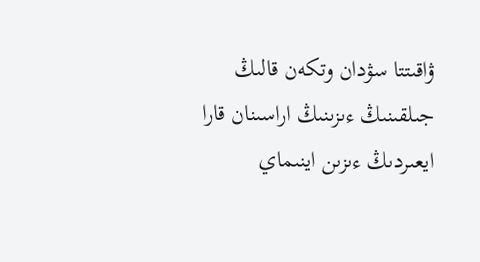ۋاقىتتا سۋدان وتكەن قالىڭ جىلقىنىڭ ءىزىنىڭ اراسىنان قارا ايعىردىڭ ءىزىن اينىماي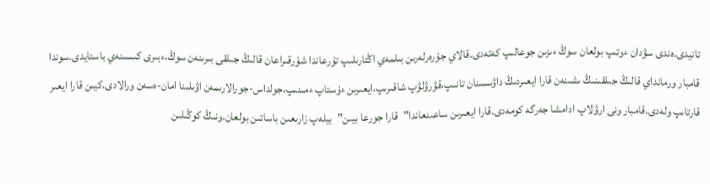تانيدى.ەندى سۋدان ءوتىپ بولعان سوڭ ءىزىن جوعالىپ كەتەدى.قالاي جۇرەرلەرىن بىلمەي اڭتارىلىپ تۇرعاندا شۇرقىراعان قالىڭ جىلقى بىرىنەن سوڭ،ءبىرى كىسىنەي باستايدى.سوندا قامبار ورمانداي قالىڭ جىلقىنىڭ ىشىنەن قارا ايعىردىڭ داۋىسىنان تانىپ،قۋرۋلۋپ شاقىرىپ،ايعىرىن ءۇستاپ ءمىنىپ،جولداس-جورالارىمەن اۋىلىنا امان-ەسەن ورالادى.كيىن قارا ايعىر قارتاىپ ولەدى.قامبار ونى ارۋلاپ ادامشا جەرگە كومەدى.قارا ايعىرىن ساعىنعاندا”قارا جورعا بيىن”بيلەپ زارىعىن باساتىن بولعان.ونىڭ كوڭىلىن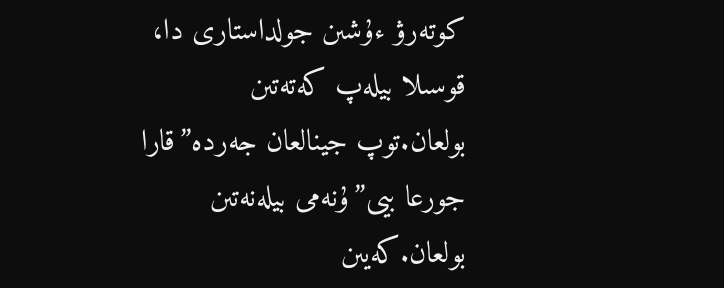كوتەرۋ ءۇشىن جولداستارى دا، قوسىلا بيلەپ كەتەتىن بولعان.توپ جينالعان جەردە”قارا جورعا بيى”ۇنەمى بيلەنەتىن بولعان.كەيىن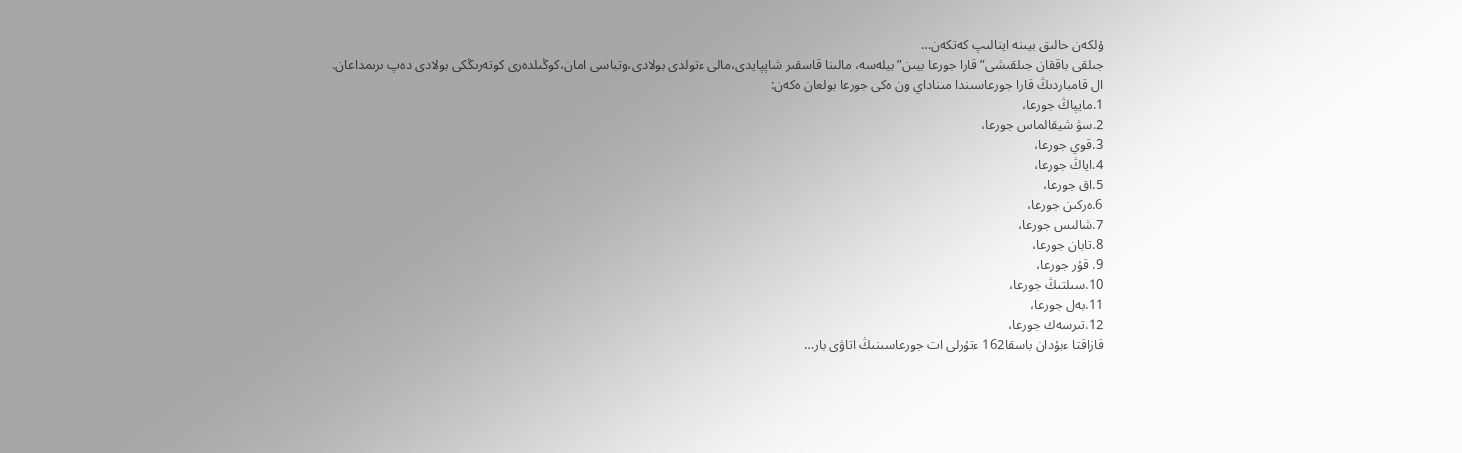ۇلكەن حالىق بيىنە اينالىپ كەتكەن…
جىلقى باققان جىلقىشى” قارا جورعا بيىن”بيلەسە، مالىنا قاسقىر شاپپايدى،مالى ءتولدى بولادى،وتباسى امان،كوڭىلدەرى كوتەرىڭكى بولادى دەپ ىرىمداعان.
ال قامباردىڭ قارا جورعاسىندا مىناداي ون ەكى جورعا بولعان ەكەن:
1.مايپاڭ جورعا،
2.سۋ شيقالماس جورعا،
3.قوي جورعا،
4.اياڭ جورعا،
5.اق جورعا،
6.ەركىن جورعا،
7.شالىس جورعا،
8.تابان جورعا،
9. قۇر جورعا،
10.سىلتىڭ جورعا،
11.بەل جورعا،
12.تىرسەك جورعا،
قازاقتا ءبۇدان باسقا162 ءتۇرلى ات جورعاسىنىڭ اتاۋى بار…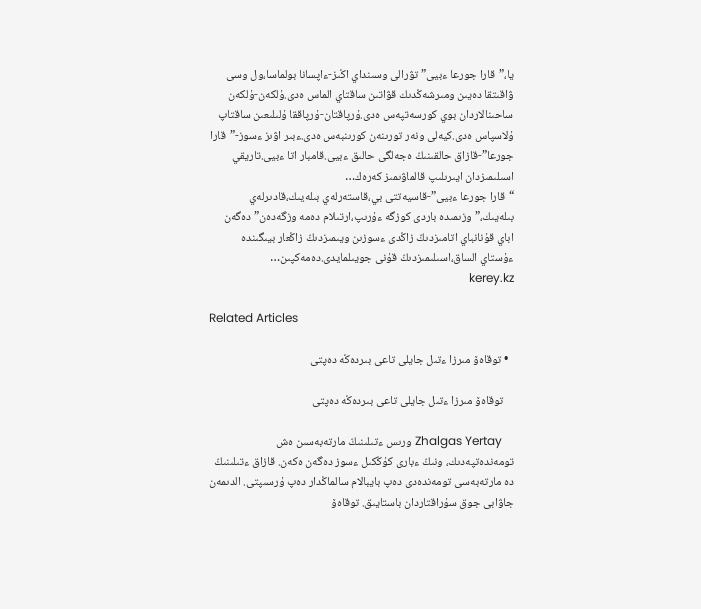يا،”قارا جورعا ءبيى”تۋرالى وسىنداي اڭىز-ءاپسانا بولماسا،ول وسى ۋاقىتقا دەيىن ومىرشەڭدىك قۋاتىن ساقتاي الماس ەدى.ۇلكەن-ۇلكەن ساحىنالاردان بوي كورسەتپەس ەدى.ۇرپاقتان-ۇرپاققا ۇلىلىعىن ساقتاپ ۇلاسپاس ەدى.كيەلى ونەر تورىنەن كورىنبەس ەدى.ءبىر اۋىز ءسوز-”قارا جورعا”-قازاق حالقىنىڭ ەجەلگى حالىق ءبيى.قامبار اتا ءبيى.تاريقي اسىلىمىزدان ايىرىلىپ قالماۋىمىز كەرەك…
“قارا جورعا ءبيى”-قاسيەتتى بي،قاستەرلەي بىلەيىك،قادىرلەي بىلەيىك،”وزىمىدە باردى كوزگە ءۇرىپ،ارتىلام دەمە وزگەدەن”دەگەن اباي قۇنانباي اتامىزدىڭ زاڭدى ءسوزىن ويىمىزدىڭ زاڭعار بيىگىندە ءۇستاي الساق،اسىلىمىزدىڭ قۇنى جويىلمايدى.دەمەكپىن…                 kerey.kz

Related Articles

  • توقاەۆ مىرزا ءتىل جايلى تاعى بىردەڭە دەپتى

    توقاەۆ مىرزا ءتىل جايلى تاعى بىردەڭە دەپتى

    Zhalgas Yertay ورىس ءتىلىنىڭ مارتەبەسىن ەش تومەندەتپەدىك، ونىڭ ءبارى كۇڭكىل ءسوز دەگەن ەكەن. قازاق ءتىلىنىڭ دە مارتەبەسى تومەندەدى دەپ بايبالام سالماڭدار دەپ ۇرسىپتى. الدىمەن جاۋابى جوق سۇراقتاردان باستايىق. توقاەۆ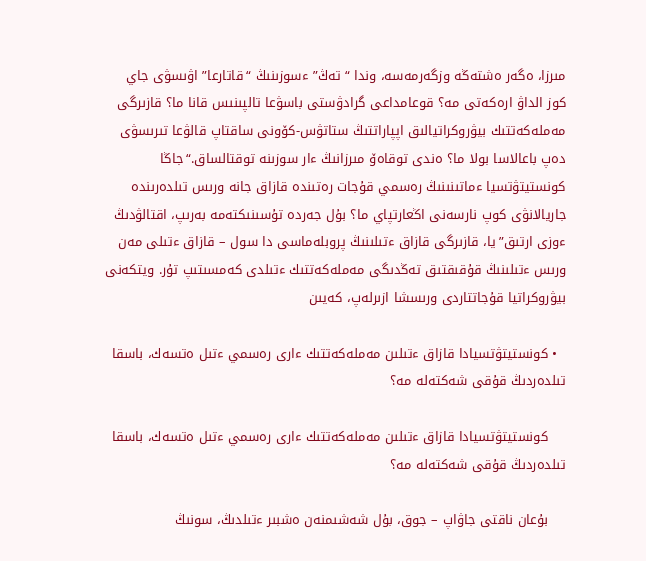مىرزا، ەگەر ەشتەڭە وزگەرمەسە، وندا “تەڭ” ءسوزىنىڭ “قاتارعا” اۋىسۋى جاي كوز الداۋ ارەكەتى مە؟ قوعامداعى گرادۋستى باسۋعا تالپىنىس قانا ما؟ قازىرگى مەملەكەتتىك بيۋروكراتيالىق اپپاراتتىڭ ستاتۋس-كۆونى ساقتاپ قالۋعا تىرىسۋى دەپ باعالاسا بولا ما؟ ەندى توقاەۆ مىرزانىڭ ءار سوزىنە توقتالساق.“جاڭا كونستيتۋتسيا ءماتىنىنىڭ رەسمي قۇجات رەتىندە قازاق جانە ورىس تىلدەرىندە جاريالانۋى كوپ نارسەنى اڭعارتپاي ما؟ بۇل جەردە تۇسىنىكتەمە بەرىپ، اقتالۋدىڭ ءوزى ارتىق”يا، قازىرگى قازاق ءتىلىنىڭ پروبلەماسى دا سول – قازاق ءتىلى مەن ورىس ءتىلىنىڭ قۇقىقتىق تەڭدىگى مەملەكەتتىك ءتىلدى كەمسىتىپ تۇر. ويتكەنى بيۋروكراتيا قۇجاتتاردى ورىسشا ازىرلەپ، كەيىن

  • كونستيتۋتسيادا قازاق ءتىلىن مەملەكەتتىك ءارى رەسمي ءتىل ەتسەك، باسقا تىلدەردىڭ قۇقى شەكتەلە مە؟

    كونستيتۋتسيادا قازاق ءتىلىن مەملەكەتتىك ءارى رەسمي ءتىل ەتسەك، باسقا تىلدەردىڭ قۇقى شەكتەلە مە؟

    بۇعان ناقتى جاۋاپ – جوق، بۇل شەشىمنەن ەشبىر ءتىلدىڭ، سونىڭ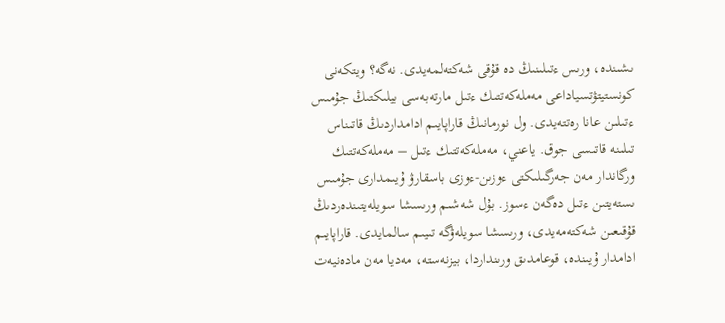ىشىندە، ورىس ءتىلىنىڭ دە قۇقى شەكتەلمەيدى. نەگە؟ ويتكەنى كونستيتۋتسياداعى مەملەكەتتىك ءتىل مارتەبەسى بيلىكتىڭ جۇمىس ءتىلىن عانا رەتتەيدى. ول نورمانىڭ قاراپايىم ادامداردىڭ قاتىناس تىلىنە قاتىسى جوق. ياعني، مەملەكەتتىك ءتىل – مەملەكەتتىك ورگاندار مەن جەرگىلىكتى ءوزىن-ءوزى باسقارۋ ۇيىمدارى جۇمىس ىستەيتىن ءتىل دەگەن ءسوز. بۇل شەشىم ورىسشا سويلەيتىندەردىڭ قۇقىعىن شەكتەمەيدى، ورىسشا سويلەۋگە تىيىم سالمايدى. قاراپايىم ادامدار ۇيىندە، قوعامدىق ورىنداردا، بيزنەستە، مەديا مەن مادەنيەت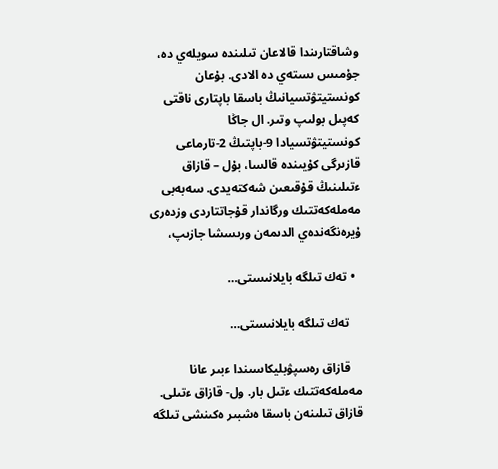وشاقتارىندا قالاعان تىلىندە سويلەي دە، جۇمىس ىستەي دە الادى. بۇعان كونستيتۋتسيانىڭ باسقا باپتارى ناقتى كەپىل بولىپ وتىر. ال جاڭا كونستيتۋتسيادا 9-باپتىڭ 2-تارماعى قازىرگى كۇيىندە قالسا، بۇل – قازاق ءتىلىنىڭ قۇقىعىن شەكتەيدى. سەبەبى مەملەكەتتىك ورگاندار قۇجاتتاردى وزدەرى ۇيرەنگەندەي الدىمەن ورىسشا جازىپ،

  • تەك تىلگە بايلانىستى…

    تەك تىلگە بايلانىستى…

    قازاق رەسپۋبليكاسىندا ءبىر عانا مەملەكەتتىك ءتىل بار. ول- قازاق ءتىلى. قازاق تىلىنەن باسقا ەشبىر ەكىنشى تىلگە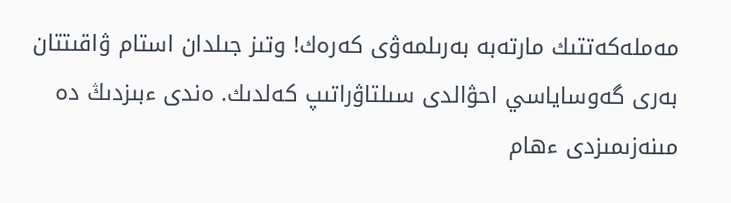مەملەكەتتىك مارتەبە بەرىلمەۋى كەرەك! وتىز جىلدان استام ۋاقىتتان بەرى گەوساياسي احۋالدى سىلتاۋراتىپ كەلدىك. ەندى ءبىزدىڭ دە مىنەزىمىزدى ءھام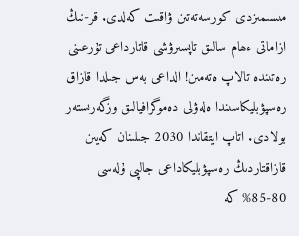مىسىمىزدى كورسەتەتىن ۋاقىت كەلدى. قر-نىڭ ازاماتى ءھام سالىق تاپسىرۋشى قاتارداعى تۇرعىنى رەتىندە تالاپ ەتەمىن! الداعى بەس جىلدا قازاق رەسپۋبليكاسىندا ەلەۋلى دەموگرافيالىق وزگەرىستەر بولادى. اتاپ ايتقاندا 2030 جىلىنان كەيىن قازاقتاردىڭ رەسپۋبليكاداعى جالپى ۇلەسى 80-85% كە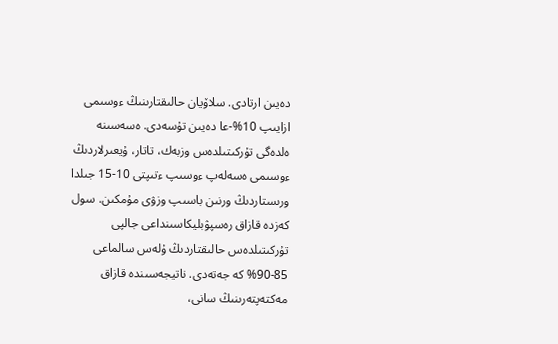دەيىن ارتادى. سلاۆيان حالىقتارىنىڭ ءوسىمى ازايىپ 10%-عا دەيىن تۇسەدى. ەسەسىنە ەلدەگى تۇركىتىلدەس وزبەك، تاتار، ۇيعىرلاردىڭ ءوسىمى ەسەلەپ ءوسىپ ءتىپتى 10-15 جىلدا ورىستاردىڭ ورنىن باسىپ وزۋى مۇمكىن. سول كەزدە قازاق رەسپۋبليكاسىنداعى جالپى تۇركىتىلدەس حالىقتاردىڭ ۇلەس سالماعى 85-90% كە جەتەدى. ناتيجەسىندە قازاق مەكتەپتەرىنىڭ سانى،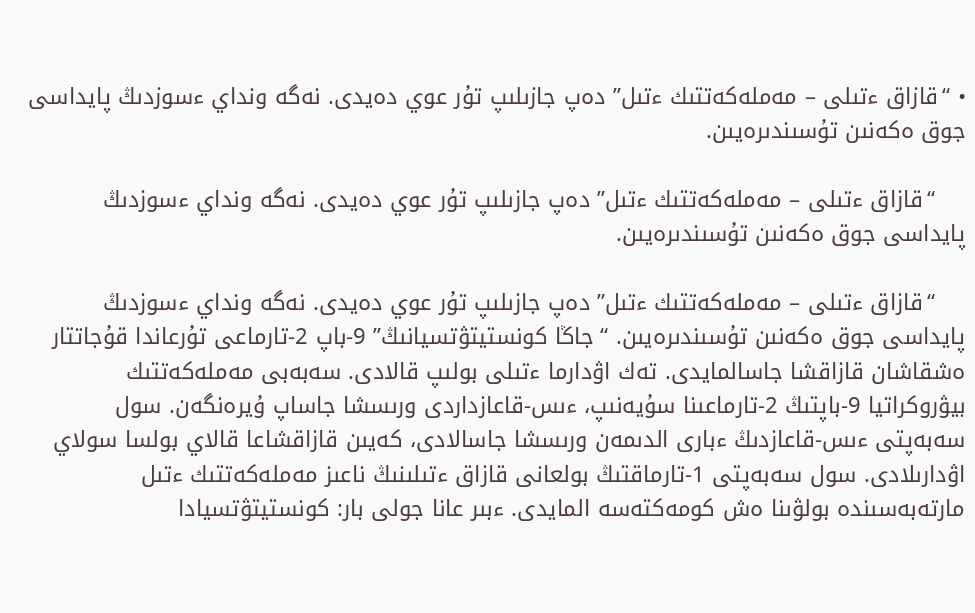• “قازاق ءتىلى – مەملەكەتتىك ءتىل” دەپ جازىلىپ تۇر عوي دەيدى. نەگە ونداي ءسوزدىڭ پايداسى جوق ەكەنىن تۇسىندىرەيىن.

    “قازاق ءتىلى – مەملەكەتتىك ءتىل” دەپ جازىلىپ تۇر عوي دەيدى. نەگە ونداي ءسوزدىڭ پايداسى جوق ەكەنىن تۇسىندىرەيىن.

    “قازاق ءتىلى – مەملەكەتتىك ءتىل” دەپ جازىلىپ تۇر عوي دەيدى. نەگە ونداي ءسوزدىڭ پايداسى جوق ەكەنىن تۇسىندىرەيىن. “جاڭا كونستيتۋتسيانىڭ” 9-باپ 2-تارماعى تۇرعاندا قۇجاتتار ەشقاشان قازاقشا جاسالمايدى. تەك اۋدارما ءتىلى بولىپ قالادى. سەبەبى مەملەكەتتىك بيۋروكراتيا 9-باپتىڭ 2-تارماعىنا سۇيەنىپ، ءىس-قاعازداردى ورىسشا جاساپ ۇيرەنگەن. سول سەبەپتى ءىس-قاعازدىڭ ءبارى الدىمەن ورىسشا جاسالادى، كەيىن قازاقشاعا قالاي بولسا سولاي اۋدارىلادى. سول سەبەپتى 1-تارماقتىڭ بولعانى قازاق ءتىلىنىڭ ناعىز مەملەكەتتىك ءتىل مارتەبەسىندە بولۋىنا ەش كومەكتەسە المايدى. ءبىر عانا جولى بار: كونستيتۋتسيادا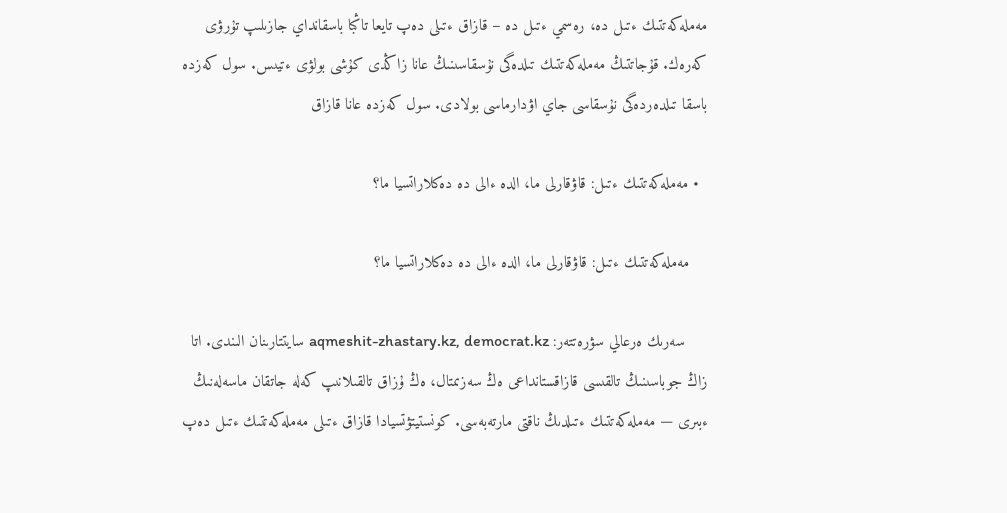مەملەكەتتىك ءتىل دە، رەسمي ءتىل دە – قازاق ءتىلى دەپ تايعا تاڭبا باسقانداي جازىلىپ تۇرۋى كەرەك. قۇجاتتىڭ مەملەكەتتىك تىلدەگى نۇسقاسىنىڭ عانا زاڭدى كۇشى بولۋى ءتيىس. سول كەزدە باسقا تىلدەردەگى نۇسقاسى جاي اۋدارماسى بولادى. سول كەزدە عانا قازاق

  • مەملەكەتتىك ءتىل: قاۋقارلى ما، الدە ءالى دە دەكلاراتسيا ما؟

    مەملەكەتتىك ءتىل: قاۋقارلى ما، الدە ءالى دە دەكلاراتسيا ما؟

     سەرىك ەرعالي سۋرەتتەر: aqmeshit-zhastary.kz, democrat.kz سايتتارىنان الىندى. اتا زاڭ جوباسىنىڭ تالقىسى قازاقستانداعى ەڭ سەزىمتال، ەڭ ۇزاق تالقىلانىپ كەلە جاتقان ماسەلەنىڭ ءبىرى — مەملەكەتتىك ءتىلدىڭ ناقتى مارتەبەسى. كونستيتۋتسيادا قازاق ءتىلى مەملەكەتتىك ءتىل دەپ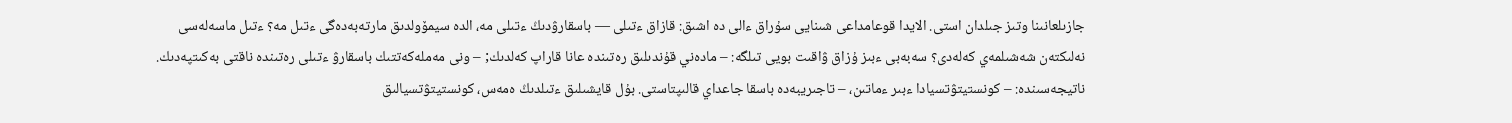جازىلعانىنا وتىز جىلدان استى. الايدا قوعامداعى شىنايى سۇراق ءالى دە اشىق: قازاق ءتىلى — باسقارۋدىڭ ءتىلى مە، الدە سيمۆولدىق مارتەبەدەگى ءتىل مە؟ ءتىل ماسەلەسى نەلىكتەن شەشىلمەي كەلەدى؟ سەبەبى ءبىز ۇزاق ۋاقىت بويى تىلگە: – مادەني قۇندىلىق رەتىندە عانا قاراپ كەلدىك; – ونى مەملەكەتتىك باسقارۋ ءتىلى رەتىندە ناقتى بەكىتپەدىك. ناتيجەسىندە: – كونستيتۋتسيادا ءبىر ءماتىن، – تاجىريبەدە باسقا جاعداي قالىپتاستى. بۇل قايشىلىق ءتىلدىڭ ەمەس، كونستيتۋتسيالىق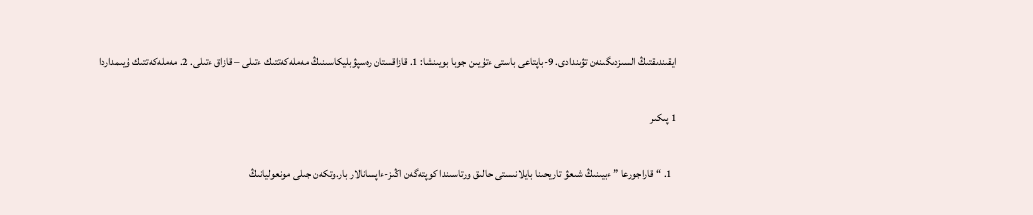ايقىندىقتىڭ السىزدىگىنەن تۋىندادى. 9-باپتاعى باستى ءتۇيىن جوبا بويىنشا: 1. قازاقستان رەسپۋبليكاسىنىڭ مەملەكەتتىك ءتىلى – قازاق ءتىلى. 2. مەملەكەتتىك ۇيىمداردا

1 پىكىر

  1. “قاراجورعا ” ءبيىنىڭ شىعۋ تاريحىنا بايلانىستى حالىق ورتاسىندا كوپتەگەن اڭىز-ءاپسانالار بار.وتكەن جىلى مونعوليانىڭ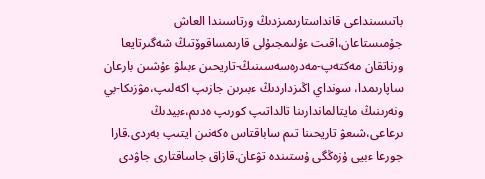باتىسىنداعى قانداستارىمىزدىڭ ورتاسىندا العاش جۇمىستاعان،اقىت ءۇلىمجىۇلى قارىمساقوۆتىڭ شەگىرتايعا ورناتقان مەكتەپ-مەدرەسەسىنىڭ-تاريحىن ءبىلۋ ءۇشىن بارعان ساپارىمدا، سونداي اڭىزداردىڭ ءبىرىن جازىپ اكەلىپ،مۋزىكا-بي ونەرىنىڭ مايتالماندارىنا تالداتىپ كورىپ ەدىم،ءبيدىڭ ىرعاعى،شىعۋ تاريحىنا تىم ساباقتاس ەكەنىن ايتىپ بەردى.قارا جورعا ءبيى ۇزەڭگى ۇستىندە تۋعان.قازاق جاساقتارى جاۋدى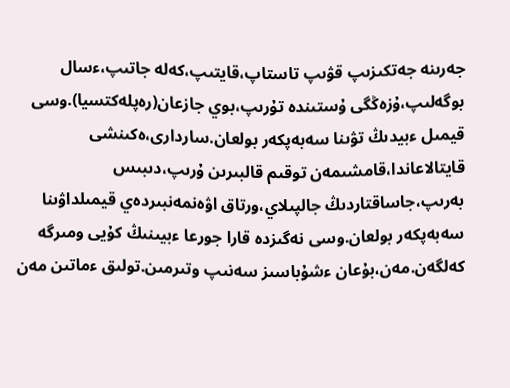جەرىنە جەتكىزىپ قۋىپ تاستاپ،قايتىپ،كەلە جاتىپ،ءسال بوگەلىپ،ۇزەڭگى ۇستىندە تۇرىپ،بوي جازعان(رەپلەكتسيا).وسى قيمىل ءبيدىڭ تۋىنا سەبەپكەر بولعان.ساردارى،ەكىنشى قايتالاعاندا،قامشىمەن توقىم قالبىرىن ۇرىپ،دىبىس بەرىپ،جاساقتاردىڭ جالپىلاي،ورتاق اۋەنمەنبىردەي قيمىلداۋىنا سەبەپكەر بولعان.وسى نەگىزدە قارا جورعا ءبيىنىڭ كۇيى ومىرگە كەلگەن.مەن،بۇعان ءشۇباسىز سەنىپ وتىرمىن.تولىق ءماتىن مەن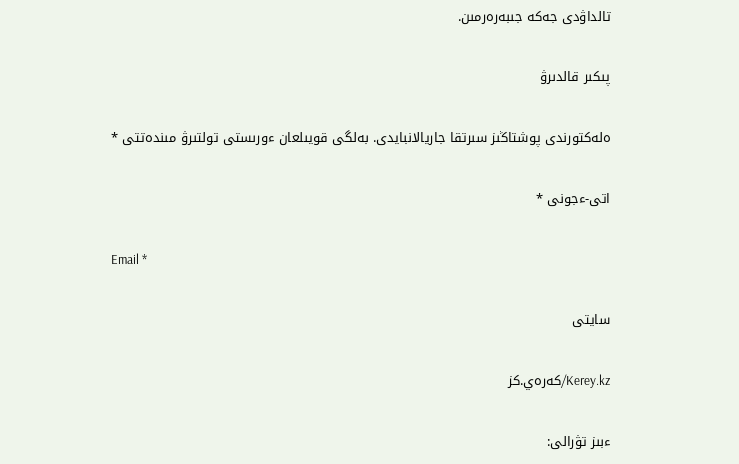تالداۋدى جەكە جىبەرەرمىن.

پىكىر قالدىرۋ

ەلەكتورندى پوشتاڭىز سىرتقا جاريالانبايدى. بەلگى قويىلعان ءورىستى تولتىرۋ مىندەتتى *

اتى-ءجونى *

Email *

سايتى

Kerey.kz/كەرەي.كز

ءبىز تۋرالى: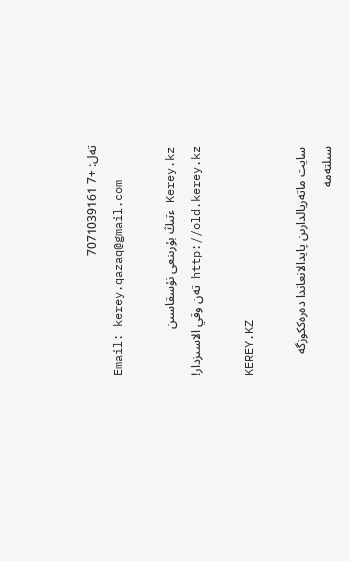تەل: +7 7071039161
Email: kerey.qazaq@gmail.com

Kerey.kz ءتىڭ بۇرىنعى نۇسقاسىن http://old.kerey.kz تەن وقي الاسىزدار!

KEREY.KZ

سايت ماتەريالدارىن پايدالانعاندا دەرەككوزگە سىلتەمە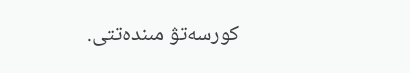كورسەتۋ مىندەتتى.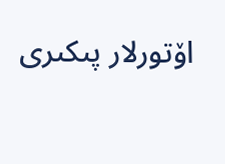اۆتورلار پىكىرى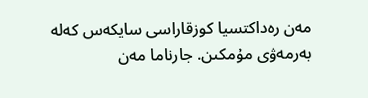مەن رەداكتسيا كوزقاراسى سايكەس كەلە بەرمەۋى مۇمكىن. جارناما مەن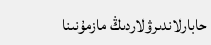حابارلاندىرۋلاردىڭ مازمۇنىنا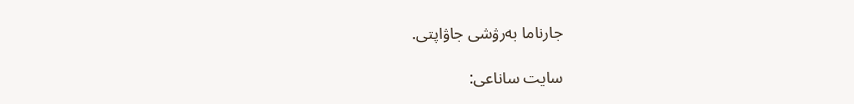جارناما بەرۋشى جاۋاپتى.

سايت ساناعى: